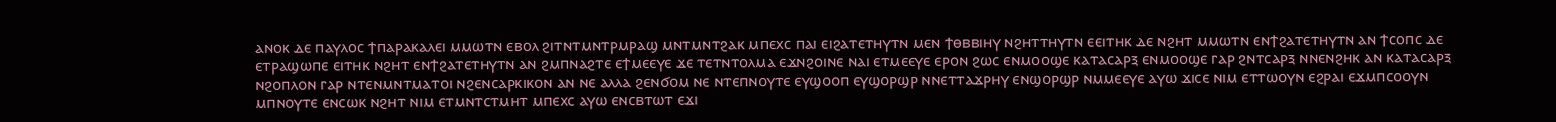ⲁⲛⲟⲕ ⲇⲉ ⲡⲁⲩⲗⲟⲥ ϯⲡⲁⲣⲁⲕⲁⲗⲉⲓ ⲙⲙⲱⲧⲛ ⲉⲃⲟⲗ ϩⲓⲧⲛⲧⲙⲛⲧⲣⲙⲣⲁϣ ⲙⲛⲧⲙⲛⲧϩⲁⲕ ⲙⲡⲉⲭⲥ ⲡⲁⲓ ⲉⲓϩⲁⲧⲉⲧⲏⲩⲧⲛ ⲙⲉⲛ ϯⲑⲃⲃⲓⲏⲩ ⲛϩⲏⲧⲧⲏⲩⲧⲛ ⲉⲉⲓⲧⲏⲕ ⲇⲉ ⲛϩⲏⲧ ⲙⲙⲱⲧⲛ ⲉⲛϯϩⲁⲧⲉⲧⲏⲩⲧⲛ ⲁⲛ ϯⲥⲟⲡⲥ ⲇⲉ ⲉⲧⲣⲁϣⲱⲡⲉ ⲉⲓⲧⲏⲕ ⲛϩⲏⲧ ⲉⲛϯϩⲁⲧⲉⲧⲏⲩⲧⲛ ⲁⲛ ϩⲙⲡⲛⲁϩⲧⲉ ⲉϯⲙⲉⲉⲩⲉ ϫⲉ ⲧⲉⲧⲛⲧⲟⲗⲙⲁ ⲉϫⲛϩⲟⲓⲛⲉ ⲛⲁⲓ ⲉⲧⲙⲉⲉⲩⲉ ⲉⲣⲟⲛ ϩⲱⲥ ⲉⲛⲙⲟⲟϣⲉ ⲕⲁⲧⲁⲥⲁⲣⲝ ⲉⲛⲙⲟⲟϣⲉ ⲅⲁⲣ ϩⲛⲧⲥⲁⲣⲝ ⲛⲛⲉⲛϩⲏⲕ ⲁⲛ ⲕⲁⲧⲁⲥⲁⲣⲝ ⲛϩⲟⲡⲗⲟⲛ ⲅⲁⲣ ⲛⲧⲉⲛⲙⲛⲧⲙⲁⲧⲟⲓ ⲛϩⲉⲛⲥⲁⲣⲕⲓⲕⲟⲛ ⲁⲛ ⲛⲉ ⲁⲗⲗⲁ ϩⲉⲛϭⲟⲙ ⲛⲉ ⲛⲧⲉⲡⲛⲟⲩⲧⲉ ⲉⲩϣⲟⲟⲡ ⲉⲩϣⲟⲣϣⲣ ⲛⲛⲉⲧⲧⲁϫⲣⲏⲩ ⲉⲛϣⲟⲣϣⲣ ⲛⲙⲙⲉⲉⲩⲉ ⲁⲩⲱ ϫⲓⲥⲉ ⲛⲓⲙ ⲉⲧⲧⲱⲟⲩⲛ ⲉϩⲣⲁⲓ ⲉϫⲙⲡⲥⲟⲟⲩⲛ ⲙⲡⲛⲟⲩⲧⲉ ⲉⲛⲥⲱⲕ ⲛϩⲏⲧ ⲛⲓⲙ ⲉⲧⲙⲛⲧⲥⲧⲙⲏⲧ ⲙⲡⲉⲭⲥ ⲁⲩⲱ ⲉⲛⲥⲃⲧⲱⲧ ⲉϫⲓ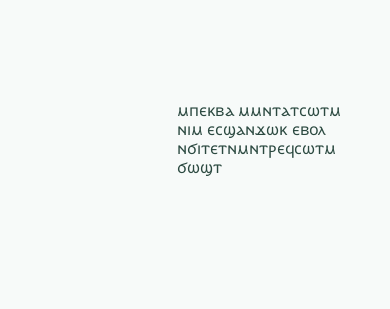ⲙⲡⲉⲕⲃⲁ ⲙⲙⲛⲧⲁⲧⲥⲱⲧⲙ ⲛⲓⲙ ⲉⲥϣⲁⲛϫⲱⲕ ⲉⲃⲟⲗ ⲛϭⲓⲧⲉⲧⲛⲙⲛⲧⲣⲉϥⲥⲱⲧⲙ ϭⲱϣⲧ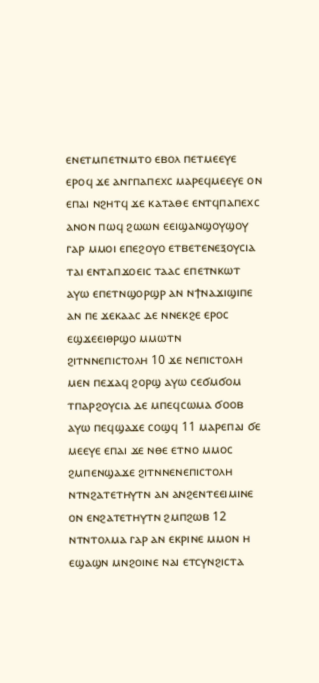ⲉⲛⲉⲧⲙⲡⲉⲧⲛⲙⲧⲟ ⲉⲃⲟⲗ ⲡⲉⲧⲙⲉⲉⲩⲉ ⲉⲣⲟϥ ϫⲉ ⲁⲛⲅⲡⲁⲡⲉⲭⲥ ⲙⲁⲣⲉϥⲙⲉⲉⲩⲉ ⲟⲛ ⲉⲡⲁⲓ ⲛϩⲏⲧϥ ϫⲉ ⲕⲁⲧⲁⲑⲉ ⲉⲛⲧϥⲡⲁⲡⲉⲭⲥ ⲁⲛⲟⲛ ⲡⲱϥ ϩⲱⲱⲛ ⲉⲉⲓϣⲁⲛϣⲟⲩϣⲟⲩ ⲅⲁⲣ ⲙⲙⲟⲓ ⲉⲡⲉϩⲟⲩⲟ ⲉⲧⲃⲉⲧⲉⲛⲉⲝⲟⲩⲥⲓⲁ ⲧⲁⲓ ⲉⲛⲧⲁⲡϫⲟⲉⲓⲥ ⲧⲁⲁⲥ ⲉⲡⲉⲧⲛⲕⲱⲧ ⲁⲩⲱ ⲉⲡⲉⲧⲛϣⲟⲣϣⲣ ⲁⲛ ⲛϯⲛⲁϫⲓϣⲓⲡⲉ ⲁⲛ ⲡⲉ ϫⲉⲕⲁⲁⲥ ⲇⲉ ⲛⲛⲉⲕϩⲉ ⲉⲣⲟⲥ ⲉϣϫⲉⲉⲓⲑⲣϣⲟ ⲙⲙⲱⲧⲛ ϩⲓⲧⲛⲛⲉⲡⲓⲥⲧⲟⲗⲏ 10 ϫⲉ ⲛⲉⲡⲓⲥⲧⲟⲗⲏ ⲙⲉⲛ ⲡⲉϫⲁϥ ϩⲟⲣϣ ⲁⲩⲱ ⲥⲉϭⲙϭⲟⲙ ⲧⲡⲁⲣϩⲟⲩⲥⲓⲁ ⲇⲉ ⲙⲡⲉϥⲥⲱⲙⲁ ϭⲟⲟⲃ ⲁⲩⲱ ⲡⲉϥϣⲁϫⲉ ⲥⲟϣϥ 11 ⲙⲁⲣⲉⲡⲁⲓ ϭⲉ ⲙⲉⲉⲩⲉ ⲉⲡⲁⲓ ϫⲉ ⲛⲑⲉ ⲉⲧⲛⲟ ⲙⲙⲟⲥ ϩⲙⲡⲉⲛϣⲁϫⲉ ϩⲓⲧⲛⲛⲉⲛⲉⲡⲓⲥⲧⲟⲗⲏ ⲛⲧⲛϩⲁⲧⲉⲧⲏⲩⲧⲛ ⲁⲛ ⲁⲛϩⲉⲛⲧⲉⲉⲓⲙⲓⲛⲉ ⲟⲛ ⲉⲛϩⲁⲧⲉⲧⲏⲩⲧⲛ ϩⲙⲡϩⲱⲃ 12 ⲛⲧⲛⲧⲟⲗⲙⲁ ⲅⲁⲣ ⲁⲛ ⲉⲕⲣⲓⲛⲉ ⲙⲙⲟⲛ ⲏ ⲉϣⲁϣⲛ ⲙⲛϩⲟⲓⲛⲉ ⲛⲁⲓ ⲉⲧⲥⲩⲛϩⲓⲥⲧⲁ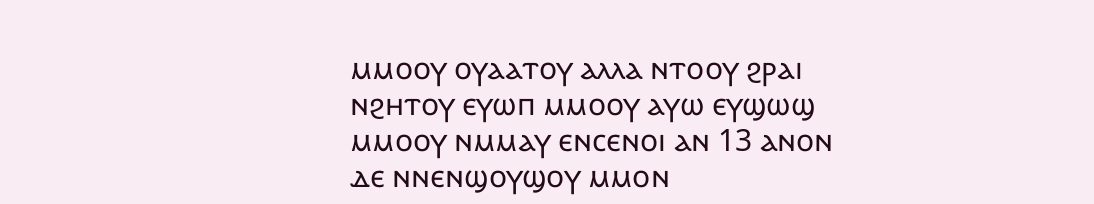ⲙⲙⲟⲟⲩ ⲟⲩⲁⲁⲧⲟⲩ ⲁⲗⲗⲁ ⲛⲧⲟⲟⲩ ϩⲣⲁⲓ ⲛϩⲏⲧⲟⲩ ⲉⲩⲱⲡ ⲙⲙⲟⲟⲩ ⲁⲩⲱ ⲉⲩϣⲱϣ ⲙⲙⲟⲟⲩ ⲛⲙⲙⲁⲩ ⲉⲛⲥⲉⲛⲟⲓ ⲁⲛ 13 ⲁⲛⲟⲛ ⲇⲉ ⲛⲛⲉⲛϣⲟⲩϣⲟⲩ ⲙⲙⲟⲛ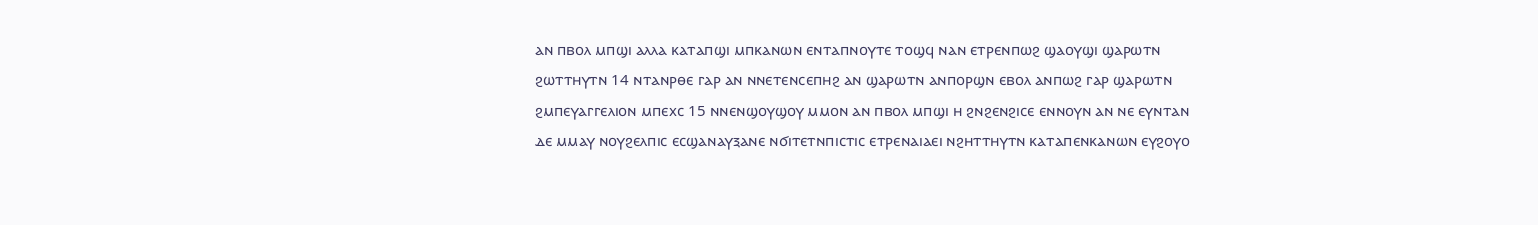ⲁⲛ ⲡⲃⲟⲗ ⲙⲡϣⲓ ⲁⲗⲗⲁ ⲕⲁⲧⲁⲡϣⲓ ⲙⲡⲕⲁⲛⲱⲛ ⲉⲛⲧⲁⲡⲛⲟⲩⲧⲉ ⲧⲟϣϥ ⲛⲁⲛ ⲉⲧⲣⲉⲛⲡⲱϩ ϣⲁⲟⲩϣⲓ ϣⲁⲣⲱⲧⲛ ϩⲱⲧⲧⲏⲩⲧⲛ 14 ⲛⲧⲁⲛⲣⲑⲉ ⲅⲁⲣ ⲁⲛ ⲛⲛⲉⲧⲉⲛⲥⲉⲡⲏϩ ⲁⲛ ϣⲁⲣⲱⲧⲛ ⲁⲛⲡⲟⲣϣⲛ ⲉⲃⲟⲗ ⲁⲛⲡⲱϩ ⲅⲁⲣ ϣⲁⲣⲱⲧⲛ ϩⲙⲡⲉⲩⲁⲅⲅⲉⲗⲓⲟⲛ ⲙⲡⲉⲭⲥ 15 ⲛⲛⲉⲛϣⲟⲩϣⲟⲩ ⲙⲙⲟⲛ ⲁⲛ ⲡⲃⲟⲗ ⲙⲡϣⲓ ⲏ ϩⲛϩⲉⲛϩⲓⲥⲉ ⲉⲛⲛⲟⲩⲛ ⲁⲛ ⲛⲉ ⲉⲩⲛⲧⲁⲛ ⲇⲉ ⲙⲙⲁⲩ ⲛⲟⲩϩⲉⲗⲡⲓⲥ ⲉⲥϣⲁⲛⲁⲩⲝⲁⲛⲉ ⲛϭⲓⲧⲉⲧⲛⲡⲓⲥⲧⲓⲥ ⲉⲧⲣⲉⲛⲁⲓⲁⲉⲓ ⲛϩⲏⲧⲧⲏⲩⲧⲛ ⲕⲁⲧⲁⲡⲉⲛⲕⲁⲛⲱⲛ ⲉⲩϩⲟⲩⲟ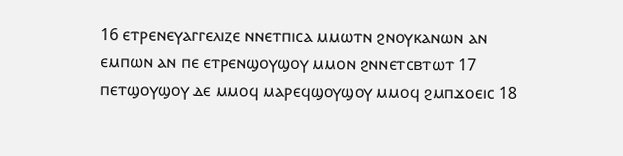16 ⲉⲧⲣⲉⲛⲉⲩⲁⲅⲅⲉⲗⲓⲍⲉ ⲛⲛⲉⲧⲡⲓⲥⲁ ⲙⲙⲱⲧⲛ ϩⲛⲟⲩⲕⲁⲛⲱⲛ ⲁⲛ ⲉⲙⲡⲱⲛ ⲁⲛ ⲡⲉ ⲉⲧⲣⲉⲛϣⲟⲩϣⲟⲩ ⲙⲙⲟⲛ ϩⲛⲛⲉⲧⲥⲃⲧⲱⲧ 17 ⲡⲉⲧϣⲟⲩϣⲟⲩ ⲇⲉ ⲙⲙⲟϥ ⲙⲁⲣⲉϥϣⲟⲩϣⲟⲩ ⲙⲙⲟϥ ϩⲙⲡϫⲟⲉⲓⲥ 18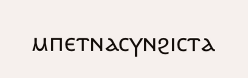ⲙⲡⲉⲧⲛⲁⲥⲩⲛϩⲓⲥⲧⲁ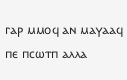ⲅⲁⲣ ⲙⲙⲟϥ ⲁⲛ ⲙⲁⲩⲁⲁϥ ⲡⲉ ⲡⲥⲱⲧⲡ ⲁⲗⲗⲁ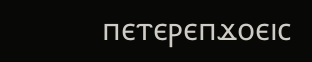ⲡⲉⲧⲉⲣⲉⲡϫⲟⲉⲓⲥ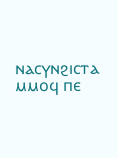ⲛⲁⲥⲩⲛϩⲓⲥⲧⲁ ⲙⲙⲟϥ ⲡⲉ